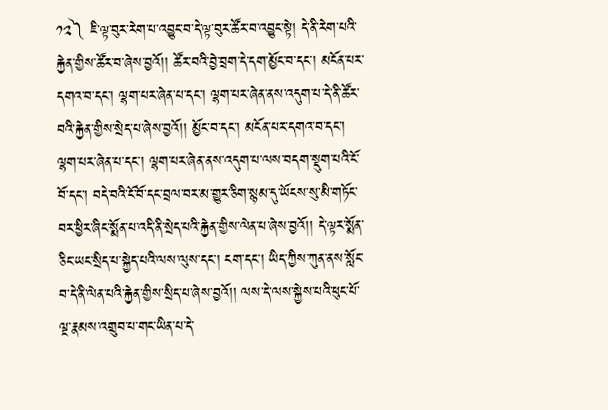༡༢༽ ཇི་ལྟ་བུར་རེག་པ་འབྱུང་བ་དེ་ལྟ་བུར་ཚོར་བ་འབྱུང་སྟེ། དེ་ནི་རེག་པའི་རྐྱེན་གྱིས་ཚོར་བ་ཞེས་བྱའོ།། ཚོར་བའི་བྱེ་བྲག་དེ་དག་མྱོང་བ་དང་། མངོན་པར་དགའ་བ་དང་། ལྷག་པར་ཞེན་པ་དང་། ལྷག་པར་ཞེན་ནས་འདུག་པ་དེ་ནི་ཚོར་བའི་རྐྱེན་གྱིས་སྲེད་པ་ཞེས་བྱའོ།། མྱོང་བ་དང་། མངོན་པར་དགའ་བ་དང་། ལྷག་པར་ཞེན་པ་དང་། ལྷག་པར་ཞེན་ནས་འདུག་པ་ལས་བདག་སྡུག་པའི་ངོ་བོ་དང་། བདེ་བའི་ངོ་བོ་དང་བྲལ་བར་མ་གྱུར་ཅིག་སྙམ་དུ་ཡོངས་སུ་མི་གཏོང་བར་ཕྱིར་ཞིང་སྨོན་པ་འདི་ནི་སྲེད་པའི་རྐྱེན་གྱིས་ལེན་པ་ཞེས་བྱའོ།། དེ་ལྟར་སྨོན་ཅིང་ཡང་སྲིད་པ་སྐྱེད་པའི་ལས་ལུས་དང་། ངག་དང་། ཡིད་ཀྱིས་ཀུན་ནས་སློང་བ་དེ་ནི་ལེན་པའི་རྐྱེན་གྱིས་སྲིད་པ་ཞེས་བྱའོ།། ལས་དེ་ལས་སྐྱེས་པའི་ཕུང་པོ་ལྔ་རྣམས་འགྲུབ་པ་གང་ཡིན་པ་དེ་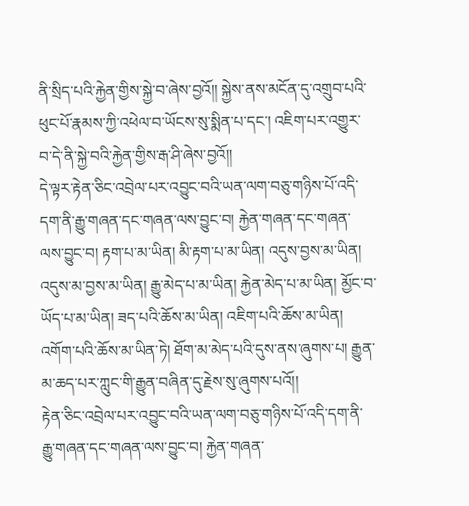ནི་སྲིད་པའི་རྐྱེན་གྱིས་སྐྱེ་བ་ཞེས་བྱའོ།། སྐྱེས་ནས་མངོན་དུ་འགྲུབ་པའི་ཕུང་པོ་རྣམས་ཀྱི་འཕེལ་བ་ཡོངས་སུ་སྨིན་པ་དང་། འཇིག་པར་འགྱུར་བ་དེ་ནི་སྐྱེ་བའི་རྐྱེན་གྱིས་རྒ་ཤི་ཞེས་བྱའོ།།
དེ་ལྟར་རྟེན་ཅིང་འབྲེལ་པར་འབྱུང་བའི་ཡན་ལག་བཅུ་གཉིས་པོ་འདི་དག་ནི་རྒྱུ་གཞན་དང་གཞན་ལས་བྱུང་བ། རྐྱེན་གཞན་དང་གཞན་ལས་བྱུང་བ། རྟག་པ་མ་ཡིན། མི་རྟག་པ་མ་ཡིན། འདུས་བྱས་མ་ཡིན། འདུས་མ་བྱས་མ་ཡིན། རྒྱུ་མེད་པ་མ་ཡིན། རྐྱེན་མེད་པ་མ་ཡིན། མྱོང་བ་ཡོད་པ་མ་ཡིན། ཟད་པའི་ཆོས་མ་ཡིན། འཇིག་པའི་ཆོས་མ་ཡིན། འགོག་པའི་ཆོས་མ་ཡིན་ཏེ། ཐོག་མ་མེད་པའི་དུས་ནས་ཞུགས་པ། རྒྱུན་མ་ཆད་པར་ཀླུང་གི་རྒྱུན་བཞིན་དུ་རྗེས་སུ་ཞུགས་པའོ།།
རྟེན་ཅིང་འབྲེལ་པར་འབྱུང་བའི་ཡན་ལག་བཅུ་གཉིས་པོ་འདི་དག་ནི་རྒྱུ་གཞན་དང་གཞན་ལས་བྱུང་བ། རྐྱེན་གཞན་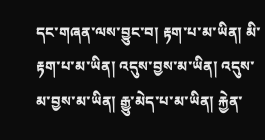དང་གཞན་ལས་བྱུང་བ། རྟག་པ་མ་ཡིན། མི་རྟག་པ་མ་ཡིན། འདུས་བྱས་མ་ཡིན། འདུས་མ་བྱས་མ་ཡིན། རྒྱུ་མེད་པ་མ་ཡིན། རྐྱེན་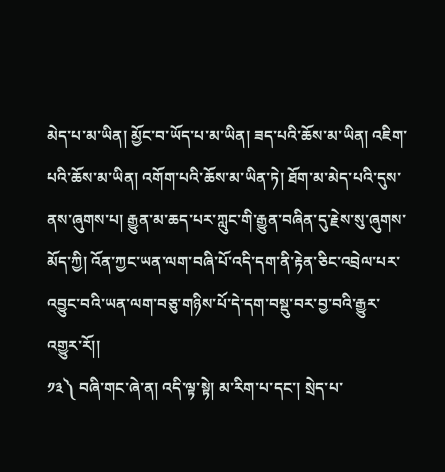མེད་པ་མ་ཡིན། མྱོང་བ་ཡོད་པ་མ་ཡིན། ཟད་པའི་ཆོས་མ་ཡིན། འཇིག་པའི་ཆོས་མ་ཡིན། འགོག་པའི་ཆོས་མ་ཡིན་ཏེ། ཐོག་མ་མེད་པའི་དུས་ནས་ཞུགས་པ། རྒྱུན་མ་ཆད་པར་ཀླུང་གི་རྒྱུན་བཞིན་དུ་རྗེས་སུ་ཞུགས་མོད་ཀྱི། འོན་ཀྱང་ཡན་ལག་བཞི་པོ་འདི་དག་ནི་རྟེན་ཅིང་འབྲེལ་པར་འབྱུང་བའི་ཡན་ལག་བཅུ་གཉིས་པོ་དེ་དག་བསྡུ་བར་བྱ་བའི་རྒྱུར་འགྱུར་རོ།།
༡༣༽ བཞི་གང་ཞེ་ན། འདི་ལྟ་སྟེ། མ་རིག་པ་དང་། སྲེད་པ་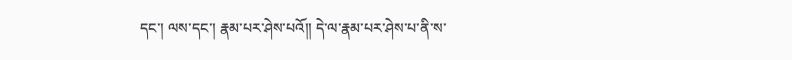དང་། ལས་དང་། རྣམ་པར་ཤེས་པའོ།། དེ་ལ་རྣམ་པར་ཤེས་པ་ནི་ས་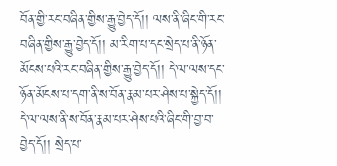བོན་གྱི་རང་བཞིན་གྱིས་རྒྱུ་བྱེད་དོ།། ལས་ནི་ཞིང་གི་རང་བཞིན་གྱིས་རྒྱུ་བྱེད་དོ།། མ་རིག་པ་དང་སྲེད་པ་ནི་ཉོན་མོངས་པའི་རང་བཞིན་གྱིས་རྒྱུ་བྱེད་དོ།། དེ་ལ་ལས་དང་ཉོན་མོངས་པ་དག་ནི་ས་བོན་རྣམ་པར་ཤེས་པ་སྐྱེད་དོ།། དེ་ལ་ལས་ནི་ས་བོན་རྣམ་པར་ཤེས་པའི་ཞིང་གི་བྱ་བ་བྱེད་དོ།། སྲེད་པ་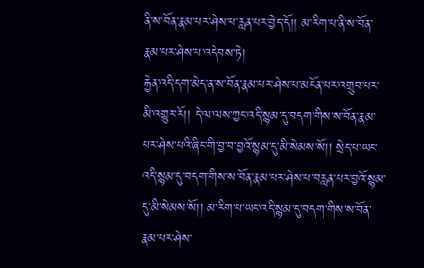ནི་ས་བོན་རྣམ་པར་ཤེས་པ་རླན་པར་བྱེད་དོ།། མ་རིག་པ་ནི་ས་བོན་རྣམ་པར་ཤེས་པ་འདེབས་ཏེ།
རྐྱེན་འདི་དག་མེད་ན་ས་བོན་རྣམ་པར་ཤེས་པ་མངོན་པར་འགྲུབ་པར་མི་འགྱུར་རོ།། དེ་ལ་ལས་ཀྱང་འདི་སྙམ་དུ་བདག་གིས་ས་བོན་རྣམ་པར་ཤེས་པའི་ཞིང་གི་བྱ་བ་བྱའོ་སྙམ་དུ་མི་སེམས་སོ།། སྲེད་པ་ཡང་འདི་སྙམ་དུ་བདག་གིས་ས་བོན་རྣམ་པར་ཤེས་པ་བརླན་པར་བྱའོ་སྙམ་དུ་མི་སེམས་སོ།། མ་རིག་པ་ཡང་འདི་སྙམ་དུ་བདག་གིས་ས་བོན་རྣམ་པར་ཤེས་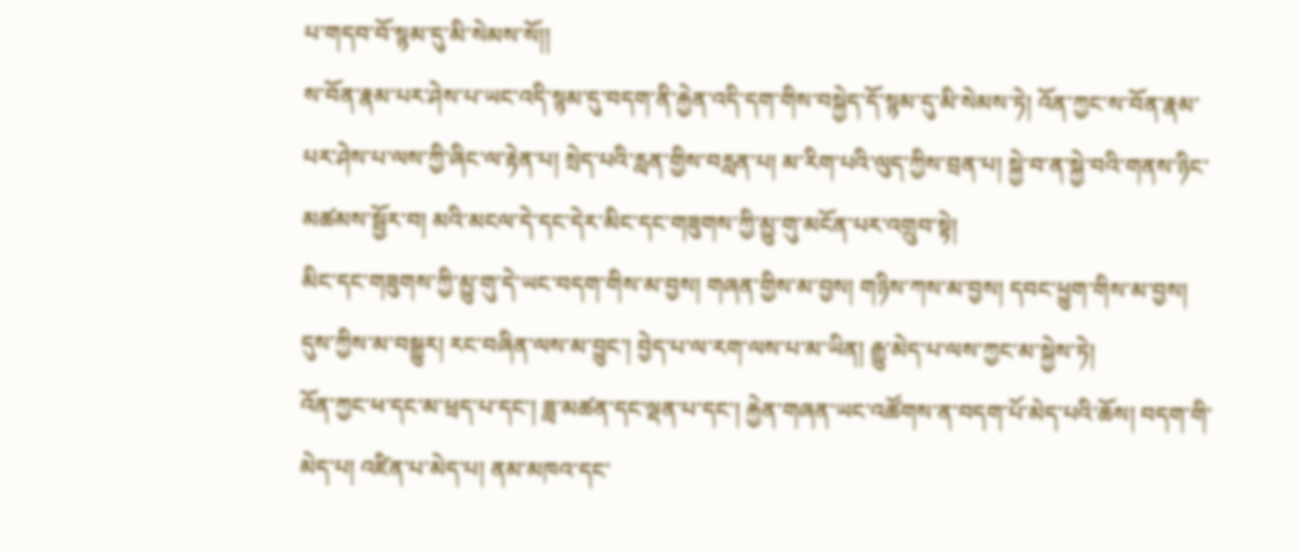པ་གདབ་བོ་སྙམ་དུ་མི་སེམས་སོ།།
ས་བོན་རྣམ་པར་ཤེས་པ་ཡང་འདི་སྙམ་དུ་བདག་ནི་རྐྱེན་འདི་དག་གིས་བསྐྱེད་དོ་སྙམ་དུ་མི་སེམས་ཏེ། འོན་ཀྱང་ས་བོན་རྣམ་པར་ཤེས་པ་ལས་ཀྱི་ཞིང་ལ་རྟེན་པ། སྲེད་པའི་རླན་གྱིས་བརླན་པ། མ་རིག་པའི་ལུད་ཀྱིས་བྲན་པ། སྐྱེ་བ་ན་སྐྱེ་བའི་གནས་ཉིང་མཚམས་སྦྱོར་བ། མའི་མངལ་དེ་དང་དེར་མིང་དང་གཟུགས་ཀྱི་མྱུ་གུ་མངོན་པར་འགྲུབ་སྟེ།
མིང་དང་གཟུགས་ཀྱི་མྱུ་གུ་དེ་ཡང་བདག་གིས་མ་བྱས། གཞན་གྱིས་མ་བྱས། གཉིས་ཀས་མ་བྱས། དབང་ཕྱུག་གིས་མ་བྱས། དུས་ཀྱིས་མ་བསྒྱུར། རང་བཞིན་ལས་མ་བྱུང་། བྱེད་པ་ལ་རག་ལས་པ་མ་ཡིན། རྒྱུ་མེད་པ་ལས་ཀྱང་མ་སྐྱེས་ཏེ།
འོན་ཀྱང་ཕ་དང་མ་ཕྲད་པ་དང་། ཟླ་མཚན་དང་ལྡན་པ་དང་། རྐྱེན་གཞན་ཡང་འཚོགས་ན་བདག་པོ་མེད་པའི་ཆོས། བདག་གི་མེད་པ། འཛིན་པ་མེད་པ། ནམ་མཁའ་དང་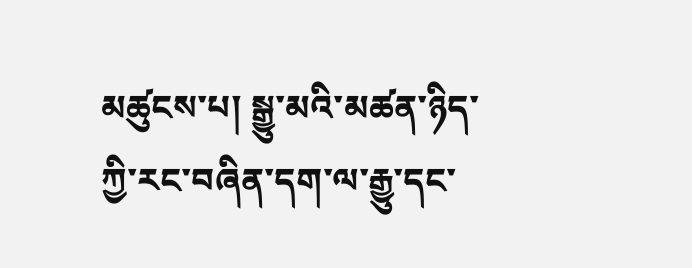མཚུངས་པ། སྒྱུ་མའི་མཚན་ཉིད་ཀྱི་རང་བཞིན་དག་ལ་རྒྱུ་དང་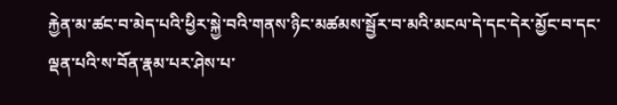རྐྱེན་མ་ཚང་བ་མེད་པའི་ཕྱིར་སྐྱེ་བའི་གནས་ཉིང་མཚམས་སྦྱོར་བ་མའི་མངལ་དེ་དང་དེར་མྱོང་བ་དང་ལྡན་པའི་ས་བོན་རྣམ་པར་ཤེས་པ་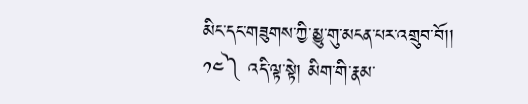མིང་དང་གཟུགས་ཀྱི་མྱུ་གུ་མངན་པར་འགྲུབ་བོ།།
༡༤༽ འདི་ལྟ་སྟེ། མིག་གི་རྣམ་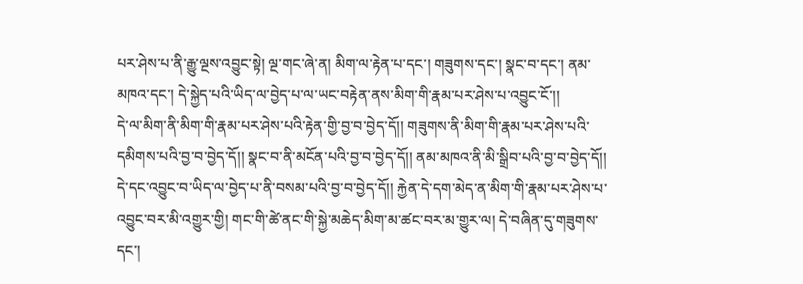པར་ཤེས་པ་ནི་རྒྱུ་ལྔས་འབྱུང་སྟེ། ལྔ་གང་ཞེ་ན། མིག་ལ་རྟེན་པ་དང་། གཟུགས་དང་། སྣང་བ་དང་། ནམ་མཁའ་དང་། དེ་སྐྱེད་པའི་ཡིད་ལ་བྱེད་པ་ལ་ཡང་བརྟེན་ནས་མིག་གི་རྣམ་པར་ཤེས་པ་འབྱུང་ངོ་།།
དེ་ལ་མིག་ནི་མིག་གི་རྣམ་པར་ཤེས་པའི་རྟེན་གྱི་བྱ་བ་བྱེད་དོ།། གཟུགས་ནི་མིག་གི་རྣམ་པར་ཤེས་པའི་དམིགས་པའི་བྱ་བ་བྱེད་དོ།། སྣང་བ་ནི་མངོན་པའི་བྱ་བ་བྱེད་དོ།། ནམ་མཁའ་ནི་མི་སྒྲིབ་པའི་བྱ་བ་བྱེད་དོ།།
དེ་དང་འབྱུང་བ་ཡིད་ལ་བྱེད་པ་ནི་བསམ་པའི་བྱ་བ་བྱེད་དོ།། རྐྱེན་དེ་དག་མེད་ན་མིག་གི་རྣམ་པར་ཤེས་པ་འབྱུང་བར་མི་འགྱུར་གྱི། གང་གི་ཚེ་ནང་གི་སྐྱེ་མཆེད་མིག་མ་ཚང་བར་མ་གྱུར་ལ། དེ་བཞིན་དུ་གཟུགས་དང་།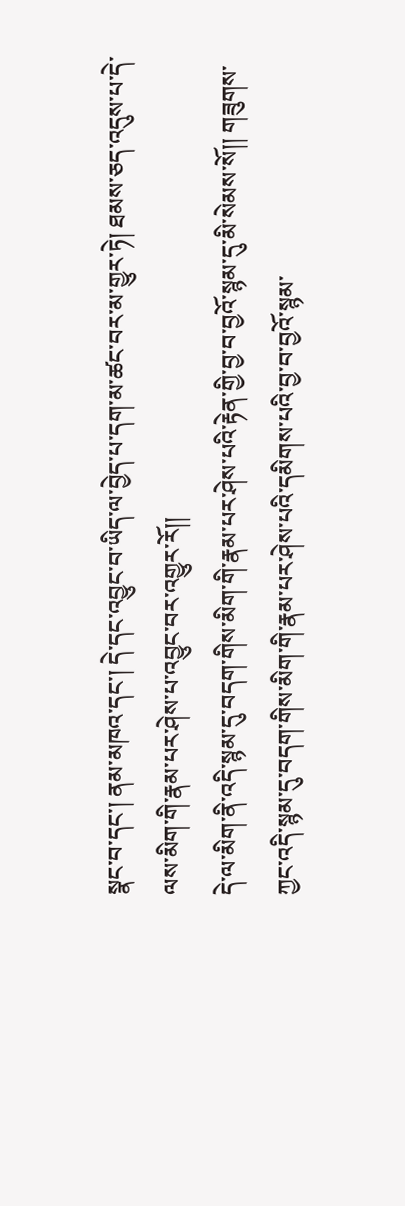སྣང་བ་དང་། ནམ་མཁའ་དང་། དེ་དང་འབྱུང་བ་ཡིད་ལ་བྱེད་པ་དག་མ་ཚང་བར་མ་གྱུར་ཏེ། ཐམས་ཅད་འདུས་པ་དེ་ལས་མིག་གི་རྣམ་པར་ཤེས་པ་འབྱུང་བར་འགྱུར་རོ།།
དེ་ལ་མིག་ནི་འདི་སྙམ་དུ་བདག་གིས་མིག་གི་རྣམ་པར་ཤེས་པའི་རྟེན་གྱི་བྱ་བ་བྱའོ་སྙམ་དུ་མི་སེམས་སོ།། གཟུགས་ཀྱང་འདི་སྙམ་དུ་བདག་གིས་མིག་གི་རྣམ་པར་ཤེས་པའི་དམིགས་པའི་བྱ་བ་བྱའོ་སྙམ་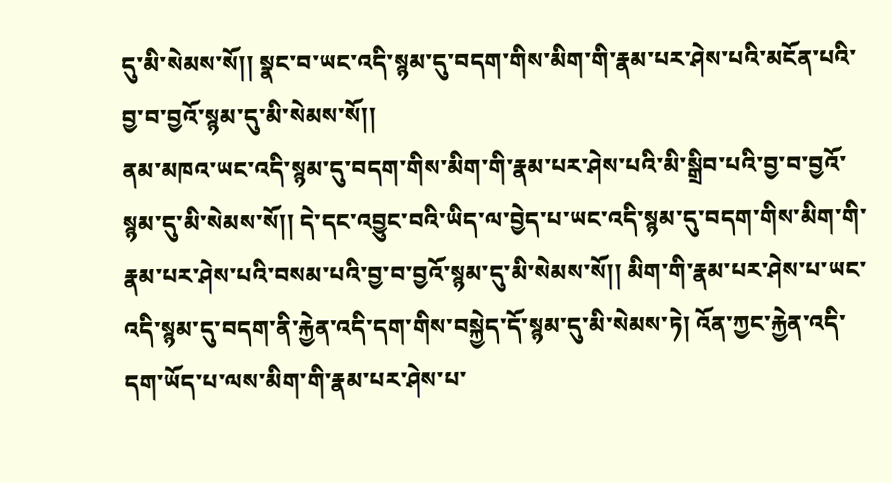དུ་མི་སེམས་སོ།། སྣང་བ་ཡང་འདི་སྙམ་དུ་བདག་གིས་མིག་གི་རྣམ་པར་ཤེས་པའི་མངོན་པའི་བྱ་བ་བྱའོ་སྙམ་དུ་མི་སེམས་སོ།།
ནམ་མཁའ་ཡང་འདི་སྙམ་དུ་བདག་གིས་མིག་གི་རྣམ་པར་ཤེས་པའི་མི་སྒྲིབ་པའི་བྱ་བ་བྱའོ་སྙམ་དུ་མི་སེམས་སོ།། དེ་དང་འབྱུང་བའི་ཡིད་ལ་བྱེད་པ་ཡང་འདི་སྙམ་དུ་བདག་གིས་མིག་གི་རྣམ་པར་ཤེས་པའི་བསམ་པའི་བྱ་བ་བྱའོ་སྙམ་དུ་མི་སེམས་སོ།། མིག་གི་རྣམ་པར་ཤེས་པ་ཡང་འདི་སྙམ་དུ་བདག་ནི་རྐྱེན་འདི་དག་གིས་བསྐྱེད་དོ་སྙམ་དུ་མི་སེམས་ཏེ། འོན་ཀྱང་རྐྱེན་འདི་དག་ཡོད་པ་ལས་མིག་གི་རྣམ་པར་ཤེས་པ་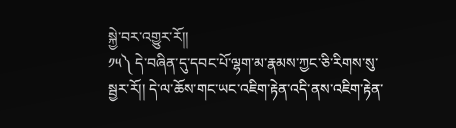སྐྱེ་བར་འགྱུར་རོ།།
༡༥༽ དེ་བཞིན་དུ་དབང་པོ་ལྷག་མ་རྣམས་ཀྱང་ཅི་རིགས་སུ་སྦྱར་རོ།། དེ་ལ་ཆོས་གང་ཡང་འཇིག་རྟེན་འདི་ནས་འཇིག་རྟེན་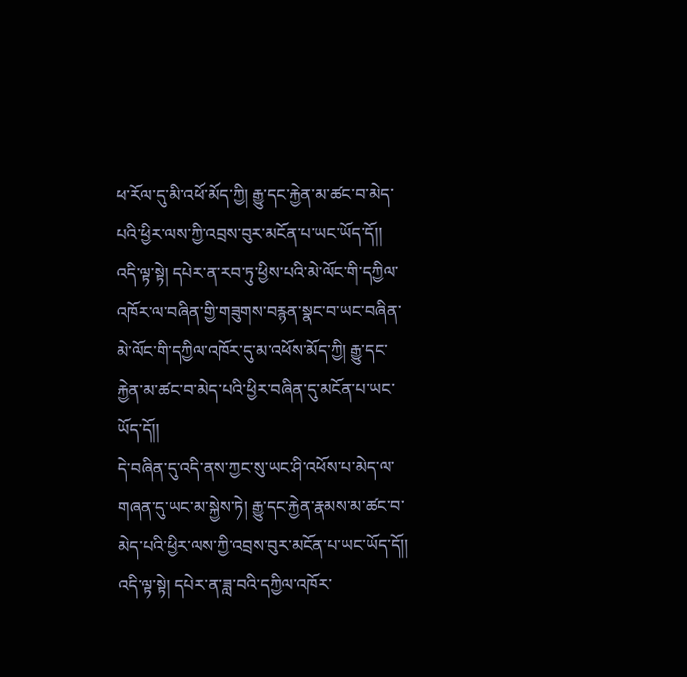ཕ་རོལ་དུ་མི་འཕོ་མོད་ཀྱི། རྒྱུ་དང་རྐྱེན་མ་ཚང་བ་མེད་པའི་ཕྱིར་ལས་ཀྱི་འབྲས་བུར་མངོན་པ་ཡང་ཡོད་དོ།།
འདི་ལྟ་སྟེ། དཔེར་ན་རབ་ཏུ་ཕྱིས་པའི་མེ་ལོང་གི་དཀྱིལ་འཁོར་ལ་བཞིན་གྱི་གཟུགས་བརྙན་སྣང་བ་ཡང་བཞིན་མེ་ལོང་གི་དཀྱིལ་འཁོར་དུ་མ་འཕོས་མོད་ཀྱི། རྒྱུ་དང་རྐྱེན་མ་ཚང་བ་མེད་པའི་ཕྱིར་བཞིན་དུ་མངོན་པ་ཡང་ཡོད་དོ།།
དེ་བཞིན་དུ་འདི་ནས་ཀྱང་སུ་ཡང་ཤི་འཕོས་པ་མེད་ལ་གཞན་དུ་ཡང་མ་སྐྱེས་ཏེ། རྒྱུ་དང་རྐྱེན་རྣམས་མ་ཚང་བ་མེད་པའི་ཕྱིར་ལས་ཀྱི་འབྲས་བུར་མངོན་པ་ཡང་ཡོད་དོ།། འདི་ལྟ་སྟེ། དཔེར་ན་ཟླ་བའི་དཀྱིལ་འཁོར་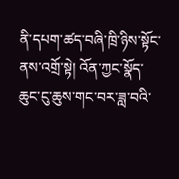ནི་དཔག་ཚད་བཞི་ཁྲི་ཉིས་སྟོང་ནས་འགྲོ་སྟེ། འོན་ཀྱང་སྣོད་ཆུང་ངུ་ཆུས་གང་བར་ཟླ་བའི་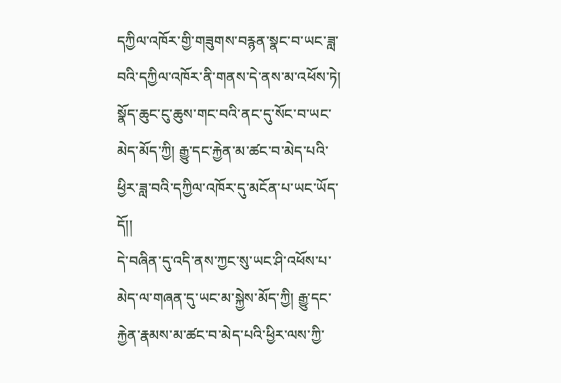དཀྱིལ་འཁོར་གྱི་གཟུགས་བརྙན་སྣང་བ་ཡང་ཟླ་བའི་དཀྱིལ་འཁོར་ནི་གནས་དེ་ནས་མ་འཕོས་ཏེ། སྣོད་ཆུང་ངུ་ཆུས་གང་བའི་ནང་དུ་སོང་བ་ཡང་མེད་མོད་ཀྱི། རྒྱུ་དང་རྐྱེན་མ་ཚང་བ་མེད་པའི་ཕྱིར་ཟླ་བའི་དཀྱིལ་འཁོར་དུ་མངོན་པ་ཡང་ཡོད་དོ།།
དེ་བཞིན་དུ་འདི་ནས་ཀྱང་སུ་ཡང་ཤི་འཕོས་པ་མེད་ལ་གཞན་དུ་ཡང་མ་སྐྱེས་མོད་ཀྱི། རྒྱུ་དང་རྐྱེན་རྣམས་མ་ཚང་བ་མེད་པའི་ཕྱིར་ལས་ཀྱི་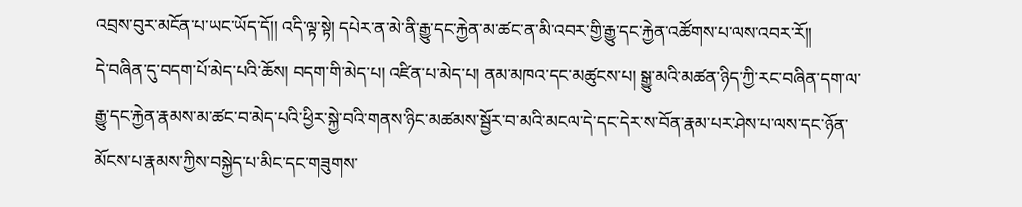འབྲས་བུར་མངོན་པ་ཡང་ཡོད་དོ།། འདི་ལྟ་སྟེ། དཔེར་ན་མེ་ནི་རྒྱུ་དང་རྐྱེན་མ་ཚང་ན་མི་འབར་གྱི་རྒྱུ་དང་རྐྱེན་འཚོགས་པ་ལས་འབར་རོ།།
དེ་བཞིན་དུ་བདག་པོ་མེད་པའི་ཆོས། བདག་གི་མེད་པ། འཛིན་པ་མེད་པ། ནམ་མཁའ་དང་མཚུངས་པ། སྒྱུ་མའི་མཚན་ཉིད་ཀྱི་རང་བཞིན་དག་ལ་རྒྱུ་དང་རྐྱེན་རྣམས་མ་ཚང་བ་མེད་པའི་ཕྱིར་སྐྱེ་བའི་གནས་ཉིང་མཚམས་སྦྱོར་བ་མའི་མངལ་དེ་དང་དེར་ས་བོན་རྣམ་པར་ཤེས་པ་ལས་དང་ཉོན་མོངས་པ་རྣམས་ཀྱིས་བསྐྱེད་པ་མིང་དང་གཟུགས་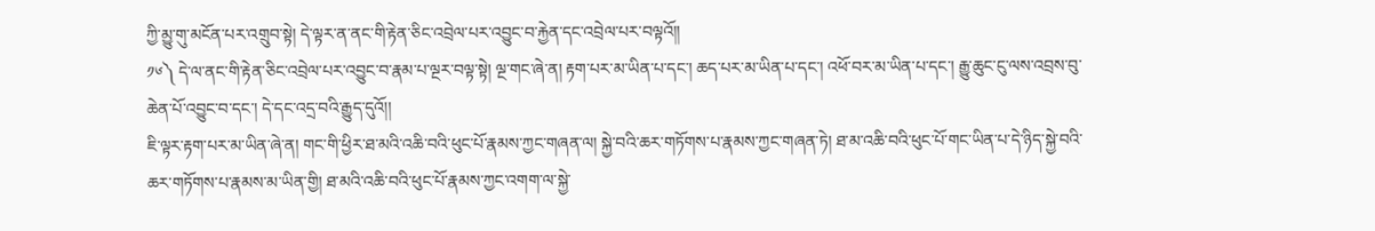ཀྱི་མྱུ་གུ་མངོན་པར་འགྲུབ་སྟེ། དེ་ལྟར་ན་ནང་གི་རྟེན་ཅིང་འབྲེལ་པར་འབྱུང་བ་རྐྱེན་དང་འབྲེལ་པར་བལྟའོ།།
༡༦༽ དེ་ལ་ནང་གི་རྟེན་ཅིང་འབྲེལ་པར་འབྱུང་བ་རྣམ་པ་ལྔར་བལྟ་སྟེ། ལྔ་གང་ཞེ་ན། རྟག་པར་མ་ཡིན་པ་དང་། ཆད་པར་མ་ཡིན་པ་དང་། འཕོ་བར་མ་ཡིན་པ་དང་། རྒྱུ་ཆུང་ངུ་ལས་འབྲས་བུ་ཆེན་པོ་འབྱུང་བ་དང་། དེ་དང་འདྲ་བའི་རྒྱུད་དུའོ།།
ཇི་ལྟར་རྟག་པར་མ་ཡིན་ཞེ་ན། གང་གི་ཕྱིར་ཐ་མའི་འཆི་བའི་ཕུང་པོ་རྣམས་ཀྱང་གཞན་ལ། སྐྱེ་བའི་ཆར་གཏོགས་པ་རྣམས་ཀྱང་གཞན་ཏེ། ཐ་མ་འཆི་བའི་ཕུང་པོ་གང་ཡིན་པ་དེ་ཉིད་སྐྱེ་བའི་ཆར་གཏོགས་པ་རྣམས་མ་ཡིན་གྱི། ཐ་མའི་འཆི་བའི་ཕུང་པོ་རྣམས་ཀྱང་འགག་ལ་སྐྱེ་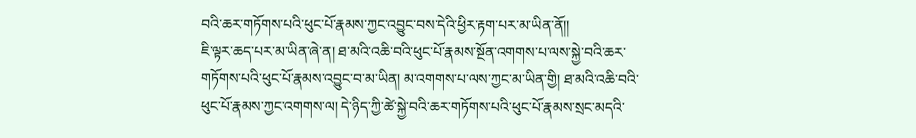བའི་ཆར་གཏོགས་པའི་ཕུང་པོ་རྣམས་ཀྱང་འབྱུང་བས་དེའི་ཕྱིར་རྟག་པར་མ་ཡིན་ནོ།།
ཇི་ལྟར་ཆད་པར་མ་ཡིན་ཞེ་ན། ཐ་མའི་འཆི་བའི་ཕུང་པོ་རྣམས་སྔོན་འགགས་པ་ལས་སྐྱེ་བའི་ཆར་གཏོགས་པའི་ཕུང་པོ་རྣམས་འབྱུང་བ་མ་ཡིན། མ་འགགས་པ་ལས་ཀྱང་མ་ཡིན་གྱི། ཐ་མའི་འཆི་བའི་ཕུང་པོ་རྣམས་ཀྱང་འགགས་ལ། དེ་ཉིད་ཀྱི་ཚེ་སྐྱེ་བའི་ཆར་གཏོགས་པའི་ཕུང་པོ་རྣམས་སྲང་མདའི་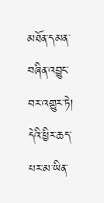མཐོན་དམན་བཞིན་འབྱུང་བར་འགྱུར་ཏེ། དེའི་ཕྱིར་ཆད་པར་མ་ཡིན་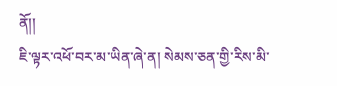ནོ།།
ཇི་ལྟར་འཕོ་བར་མ་ཡིན་ཞེ་ན། སེམས་ཅན་གྱི་རིས་མི་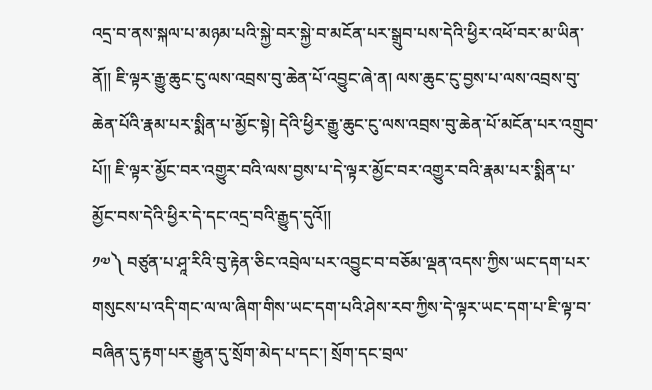འདྲ་བ་ནས་སྐལ་པ་མཉམ་པའི་སྐྱེ་བར་སྐྱེ་བ་མངོན་པར་སྒྲུབ་པས་དེའི་ཕྱིར་འཕོ་བར་མ་ཡིན་ནོ།། ཇི་ལྟར་རྒྱུ་ཆུང་ངུ་ལས་འབྲས་བུ་ཆེན་པོ་འབྱུང་ཞེ་ན། ལས་ཆུང་ངུ་བྱས་པ་ལས་འབྲས་བུ་ཆེན་པོའི་རྣམ་པར་སྨིན་པ་མྱོང་སྟེ། དེའི་ཕྱིར་རྒྱུ་ཆུང་ངུ་ལས་འབྲས་བུ་ཆེན་པོ་མངོན་པར་འགྲུབ་པོ།། ཇི་ལྟར་མྱོང་བར་འགྱུར་བའི་ལས་བྱས་པ་དེ་ལྟར་མྱོང་བར་འགྱུར་བའི་རྣམ་པར་སྨིན་པ་མྱོང་བས་དེའི་ཕྱིར་དེ་དང་འདྲ་བའི་རྒྱུད་དུའོ།།
༡༧༽ བཙུན་པ་ཤཱ་རིའི་བུ་རྟེན་ཅིང་འབྲེལ་པར་འབྱུང་བ་བཅོམ་ལྡན་འདས་ཀྱིས་ཡང་དག་པར་གསུངས་པ་འདི་གང་ལ་ལ་ཞིག་གིས་ཡང་དག་པའི་ཤེས་རབ་ཀྱིས་དེ་ལྟར་ཡང་དག་པ་ཇི་ལྟ་བ་བཞིན་དུ་རྟག་པར་རྒྱུན་དུ་སྲོག་མེད་པ་དང་། སྲོག་དང་བྲལ་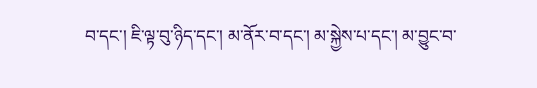བ་དང་། ཇི་ལྟ་བུ་ཉིད་དང་། མ་ནོར་བ་དང་། མ་སྐྱེས་པ་དང་། མ་བྱུང་བ་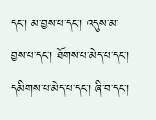དང་། མ་བྱས་པ་དང་། འདུས་མ་བྱས་པ་དང་། ཐོགས་པ་མེད་པ་དང་། དམིགས་པ་མེད་པ་དང་། ཞི་བ་དང་།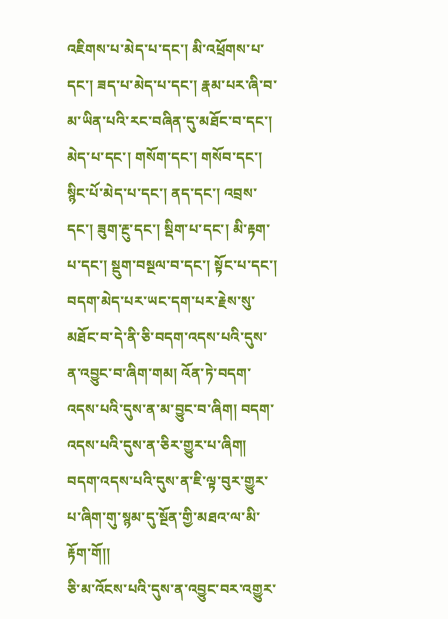འཇིགས་པ་མེད་པ་དང་། མི་འཕྲོགས་པ་དང་། ཟད་པ་མེད་པ་དང་། རྣམ་པར་ཞི་བ་མ་ཡིན་པའི་རང་བཞིན་དུ་མཐོང་བ་དང་། མེད་པ་དང་། གསོག་དང་། གསོབ་དང་། སྙིང་པོ་མེད་པ་དང་། ནད་དང་། འབྲས་དང་། ཟུག་རྔུ་དང་། སྡིག་པ་དང་། མི་རྟག་པ་དང་། སྡུག་བསྔལ་བ་དང་། སྟོང་པ་དང་། བདག་མེད་པར་ཡང་དག་པར་རྗེས་སུ་མཐོང་བ་དེ་ནི་ཅི་བདག་འདས་པའི་དུས་ན་འབྱུང་བ་ཞིག་གམ། འོན་ཏེ་བདག་འདས་པའི་དུས་ན་མ་བྱུང་བ་ཞིག། བདག་འདས་པའི་དུས་ན་ཅིར་གྱུར་པ་ཞིག། བདག་འདས་པའི་དུས་ན་ཇི་ལྟ་བུར་གྱུར་པ་ཞིག་གུ་སྙམ་དུ་སྔོན་གྱི་མཐའ་ལ་མི་རྟོག་གོ།།
ཅི་མ་འོངས་པའི་དུས་ན་འབྱུང་བར་འགྱུར་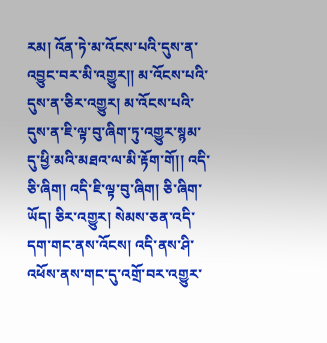རམ། འོན་ཏེ་མ་འོངས་པའི་དུས་ན་འབྱུང་བར་མི་འགྱུར།། མ་འོངས་པའི་དུས་ན་ཅིར་འགྱུར། མ་འོངས་པའི་དུས་ན་ཇི་ལྟ་བུ་ཞིག་ཏུ་འགྱུར་སྙམ་དུ་ཕྱི་མའི་མཐའ་ལ་མི་རྟོག་གོ།། འདི་ཅི་ཞིག། འདི་ཇི་ལྟ་བུ་ཞིག། ཅི་ཞིག་ཡོད། ཅིར་འགྱུར། སེམས་ཅན་འདི་དག་གང་ནས་འོངས། འདི་ནས་ཤི་འཕོས་ནས་གང་དུ་འགྲོ་བར་འགྱུར་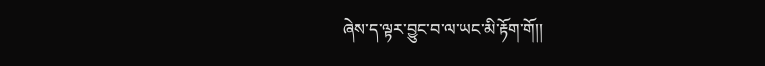ཞེས་ད་ལྟར་བྱུང་བ་ལ་ཡང་མི་རྟོག་གོ།།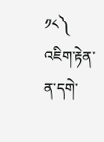༡༨༽ འཇིག་རྟེན་ན་དགེ་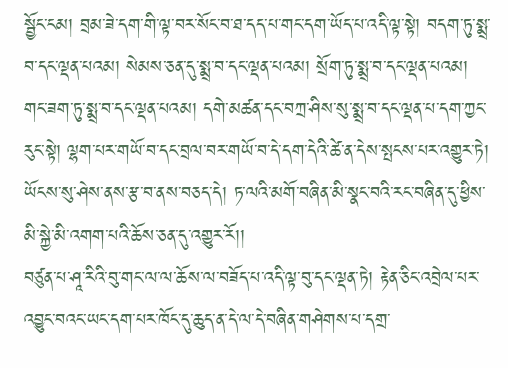སྦྱོང་ངམ། བྲམ་ཟེ་དག་གི་ལྟ་བར་སོང་བ་ཐ་དད་པ་གང་དག་ཡོད་པ་འདི་ལྟ་སྟེ། བདག་ཏུ་སྨྲ་བ་དང་ལྡན་པའམ། སེམས་ཅན་དུ་སྨྲ་བ་དང་ལྡན་པའམ། སྲོག་ཏུ་སྨྲ་བ་དང་ལྡན་པའམ། གང་ཟག་ཏུ་སྨྲ་བ་དང་ལྡན་པའམ། དགེ་མཚན་དང་བཀྲ་ཤིས་སུ་སྨྲ་བ་དང་ལྡན་པ་དག་ཀྱང་རུང་སྟེ། ལྷག་པར་གཡོ་བ་དང་བྲལ་བར་གཡོ་བ་དེ་དག་དེའི་ཚེ་ན་དེས་སྤངས་པར་འགྱུར་ཏེ། ཡོངས་སུ་ཤེས་ནས་རྩ་བ་ནས་བཅད་དེ། ཏ་ལའི་མགོ་བཞིན་མི་སྣང་བའི་རང་བཞིན་དུ་ཕྱིས་མི་སྐྱེ་མི་འགག་པའི་ཆོས་ཅན་དུ་འགྱུར་རོ།།
བཙུན་པ་ཤཱ་རིའི་བུ་གང་ལ་ལ་ཆོས་ལ་བཟོད་པ་འདི་ལྟ་བུ་དང་ལྡན་ཏེ། རྟེན་ཅིང་འབྲེལ་པར་འབྱུང་བའང་ཡང་དག་པར་ཁོང་དུ་ཆུད་ན་དེ་ལ་དེ་བཞིན་གཤེགས་པ་དགྲ་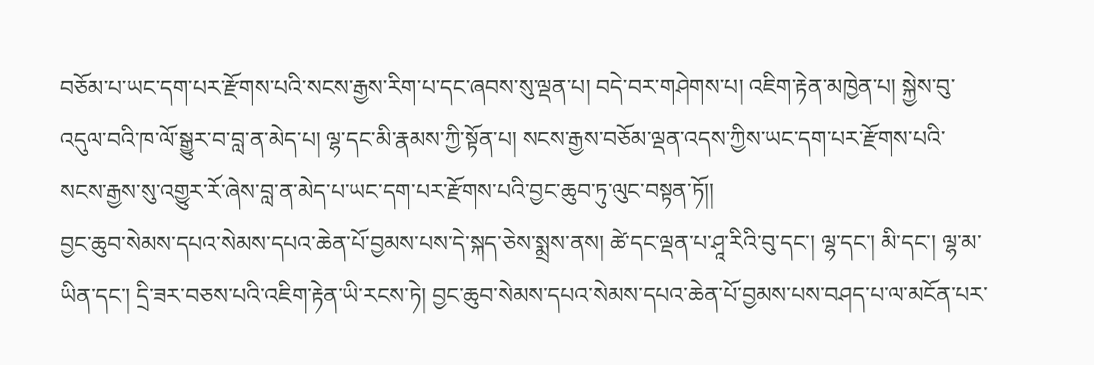བཅོམ་པ་ཡང་དག་པར་རྫོགས་པའི་སངས་རྒྱས་རིག་པ་དང་ཞབས་སུ་ལྡན་པ། བདེ་བར་གཤེགས་པ། འཇིག་རྟེན་མཁྱེན་པ། སྐྱེས་བུ་འདུལ་བའི་ཁ་ལོ་སྒྱུར་བ་བླ་ན་མེད་པ། ལྷ་དང་མི་རྣམས་ཀྱི་སྟོན་པ། སངས་རྒྱས་བཅོམ་ལྡན་འདས་ཀྱིས་ཡང་དག་པར་རྫོགས་པའི་སངས་རྒྱས་སུ་འགྱུར་རོ་ཞེས་བླ་ན་མེད་པ་ཡང་དག་པར་རྫོགས་པའི་བྱང་ཆུབ་ཏུ་ལུང་བསྟན་ཏོ།།
བྱང་ཆུབ་སེམས་དཔའ་སེམས་དཔའ་ཆེན་པོ་བྱམས་པས་དེ་སྐད་ཅེས་སྨྲས་ནས། ཚེ་དང་ལྡན་པ་ཤཱ་རིའི་བུ་དང་། ལྷ་དང་། མི་དང་། ལྷ་མ་ཡིན་དང་། དྲི་ཟར་བཅས་པའི་འཇིག་རྟེན་ཡི་རངས་ཏེ། བྱང་ཆུབ་སེམས་དཔའ་སེམས་དཔའ་ཆེན་པོ་བྱམས་པས་བཤད་པ་ལ་མངོན་པར་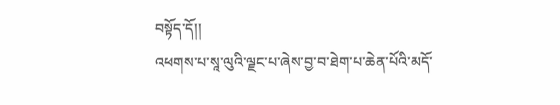བསྟོད་དོ།།
འཕགས་པ་སཱ་ལུའི་ལྗང་པ་ཞེས་བྱ་བ་ཐེག་པ་ཆེན་པོའི་མདོ་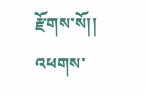རྫོགས་སོ།།
འཕགས་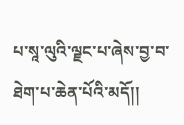པ་སཱ་ལུའི་ལྗང་པ་ཞེས་བྱ་བ་ཐེག་པ་ཆེན་པོའི་མདོ།།